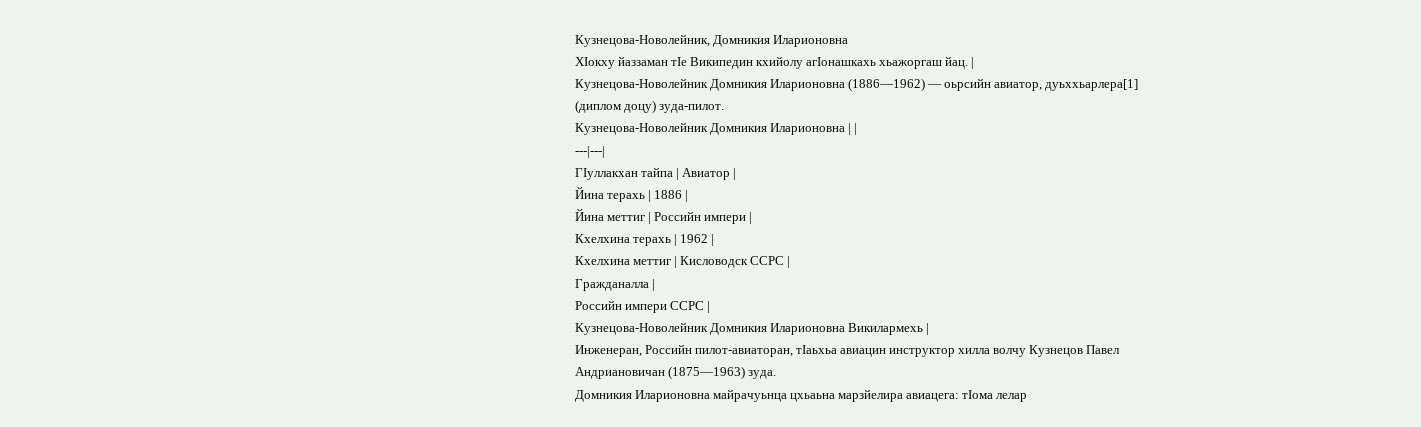Кузнецова-Новолейник, Домникия Иларионовна
ХӀокху йаззаман тӀе Википедин кхийолу агӀонашкахь хьажоргаш йац. |
Кузнецова-Новолейник Домникия Иларионовна (1886—1962) — оьрсийн авиатор, дуьххьарлера[1] (диплом доцу) зуда-пилот.
Кузнецова-Новолейник Домникия Иларионовна | |
---|---|
ГӀуллакхан тайпа | Авиатор |
Йина терахь | 1886 |
Йина меттиг | Российн импери |
Кхелхина терахь | 1962 |
Кхелхина меттиг | Кисловодск ССРС |
Гражданалла |
Российн импери ССРС |
Кузнецова-Новолейник Домникия Иларионовна Викилармехь |
Инженеран, Российн пилот-авиаторан, тӀаьхьа авиацин инструктор хилла волчу Кузнецов Павел Андриановичан (1875—1963) зуда.
Домникия Иларионовна майрачуьнца цхьаьна марзйелира авиацега: тӀома лелар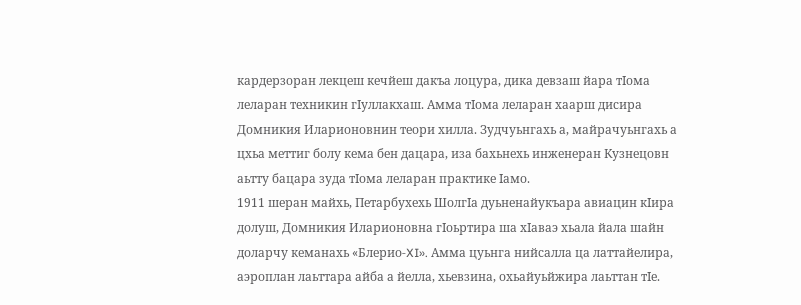кардерзоран лекцеш кечйеш дакъа лоцура, дика девзаш йара тӀома леларан техникин гӀуллакхаш. Амма тӀома леларан хаарш дисира Домникия Иларионовнин теори хилла. Зудчуьнгахь а, майрачуьнгахь а цхьа меттиг болу кема бен дацара, иза бахьнехь инженеран Кузнецовн аьтту бацара зуда тӀома леларан практике Ӏамо.
1911 шеран майхь, Петарбухехь ШолгӀа дуьненайукъара авиацин кӀира долуш, Домникия Иларионовна гӀоьртира ша хӀаваэ хьала йала шайн доларчу кеманахь «Блерио-XI». Амма цуьнга нийсалла ца латтайелира, аэроплан лаьттара айба а йелла, хьевзина, охьайуьйжира лаьттан тӀе.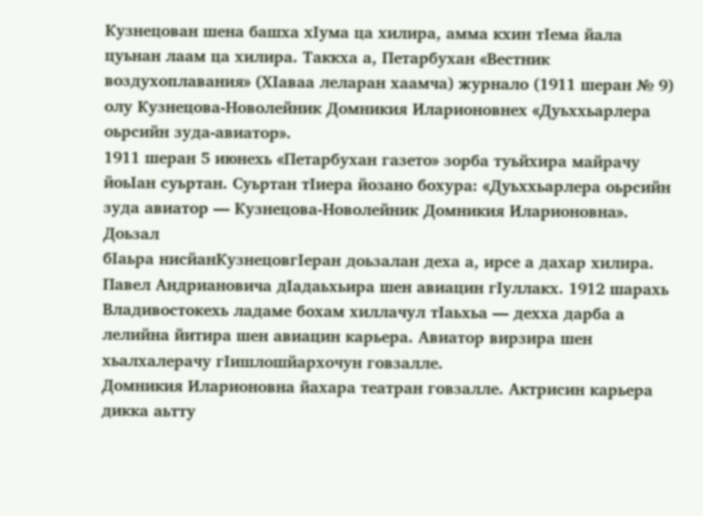Кузнецован шена башха хӀума ца хилира, амма кхин тӀема йала цуьнан лаам ца хилира. Таккха а, Петарбухан «Вестник воздухоплавания» (ХӀаваа леларан хаамча) журнало (1911 шеран № 9) олу Кузнецова-Новолейник Домникия Иларионовнех «Дуьххьарлера оьрсийн зуда-авиатор».
1911 шеран 5 июнехь «Петарбухан газето» зорба туьйхира майрачу йоьӀан суьртан. Суьртан тӀиера йозано бохура: «Дуьххьарлера оьрсийн зуда авиатор — Кузнецова-Новолейник Домникия Иларионовна».
Доьзал
бӀаьра нисйанКузнецовгӀеран доьзалан деха а, ирсе а дахар хилира. Павел Андриановича дӀадаьхьира шен авиацин гӀуллакх. 1912 шарахь Владивостокехь ладаме бохам хиллачул тӀаьхьа — дехха дарба а лелийна йитира шен авиацин карьера. Авиатор вирзира шен хьалхалерачу гӀишлошйархочун говзалле.
Домникия Иларионовна йахара театран говзалле. Актрисин карьера дикка аьтту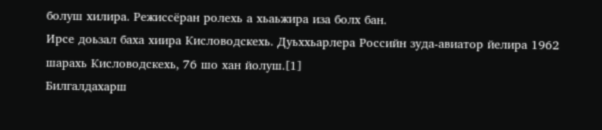болуш хилира. Режиссёран ролехь а хьаьжира иза болх бан.
Ирсе доьзал баха хиира Кисловодскехь. Дуьххьарлера Российн зуда-авиатор йелира 1962 шарахь Кисловодскехь, 76 шо хан йолуш.[1]
Билгалдахарш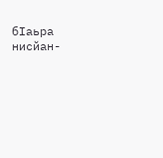бӀаьра нисйан-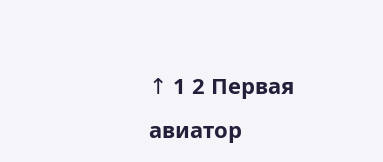↑ 1 2 Первая авиатор